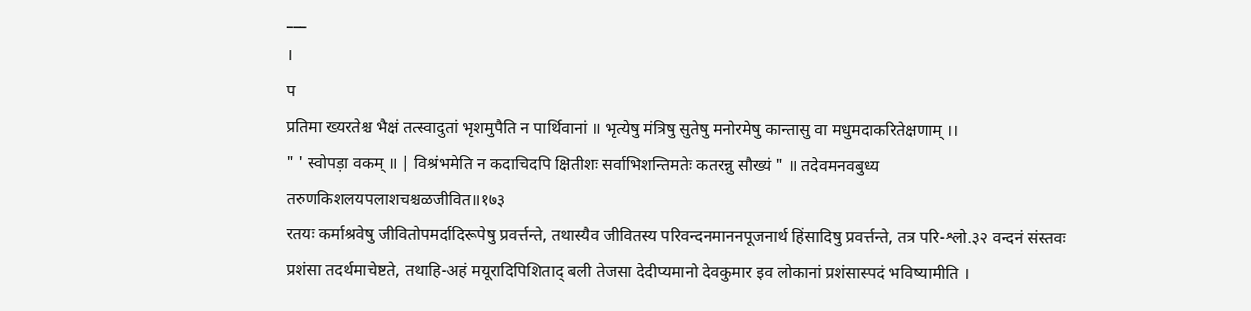___
।
प
प्रतिमा ख्यरतेश्च भैक्षं तत्स्वादुतां भृशमुपैति न पार्थिवानां ॥ भृत्येषु मंत्रिषु सुतेषु मनोरमेषु कान्तासु वा मधुमदाकरितेक्षणाम् ।।
" ' स्वोपड़ा वकम् ॥ | विश्रंभमेति न कदाचिदपि क्षितीशः सर्वाभिशन्तिमतेः कतरन्नु सौख्यं " ॥ तदेवमनवबुध्य तरुणकिशलयपलाशचश्चळजीवित॥१७३
रतयः कर्माश्रवेषु जीवितोपमर्दादिरूपेषु प्रवर्त्तन्ते, तथास्यैव जीवितस्य परिवन्दनमाननपूजनार्थ हिंसादिषु प्रवर्त्तन्ते, तत्र परि-श्लो.३२ वन्दनं संस्तवः प्रशंसा तदर्थमाचेष्टते, तथाहि-अहं मयूरादिपिशिताद् बली तेजसा देदीप्यमानो देवकुमार इव लोकानां प्रशंसास्पदं भविष्यामीति ।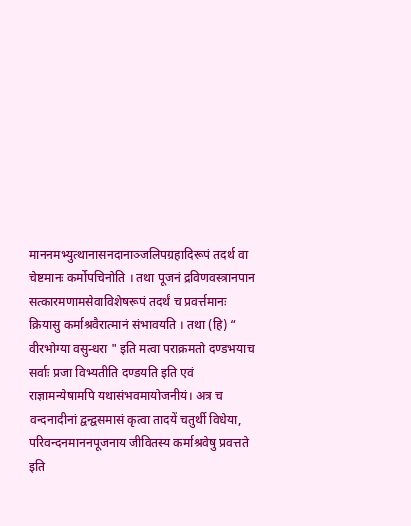माननमभ्युत्थानासनदानाञ्जलिपग्रहादिरूपं तदर्थ वा चेष्टमानः कर्मोपचिनोति । तथा पूजनं द्रविणवस्त्रानपान सत्कारमणामसेवाविशेषरूपं तदर्थं च प्रवर्त्तमानः क्रियासु कर्माश्रवैरात्मानं संभावयति । तथा (हि) “ वीरभोग्या वसुन्धरा " इति मत्वा पराक्रमतो दण्डभयाच सर्वाः प्रजा विभ्यतीति दण्डयति इति एवं राज्ञामन्येषामपि यथासंभवमायोजनीयं। अत्र च वन्दनादीनां द्वन्द्वसमासं कृत्वा तादयें चतुर्थी विधेया, परिवन्दनमाननपूजनाय जीवितस्य कर्माश्रवेषु प्रवत्तते इति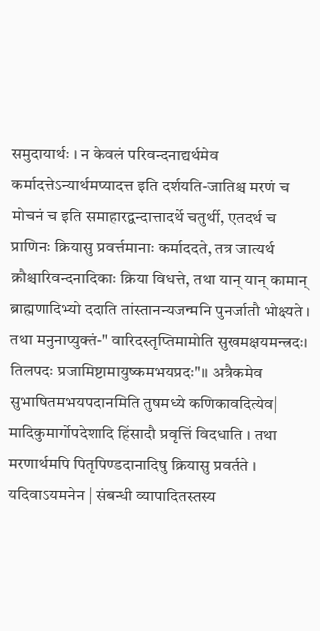समुदायार्थः । न केवलं परिवन्दनाद्यर्थमेव कर्मादत्तेऽन्यार्थमप्यादत्त इति दर्शयति-जातिश्च मरणं च मोचनं च इति समाहारद्वन्दात्तादर्थे चतुर्थी, एतदर्थ च प्राणिनः क्रियासु प्रवर्त्तमानाः कर्माददते, तत्र जात्यर्थ क्रौश्चारिवन्दनादिकाः क्रिया विधत्ते, तथा यान् यान् कामान् ब्राह्मणादिभ्यो ददाति तांस्तानन्यजन्मनि पुनर्जातौ भोक्ष्यते । तथा मनुनाप्युक्तं-" वारिदस्तृप्तिमामोति सुखमक्षयमन्त्रदः। तिलपदः प्रजामिष्टामायुष्कमभयप्रदः"॥ अत्रैकमेव सुभाषितमभयपदानमिति तुषमध्ये कणिकावदित्येव| मादिकुमार्गोपदेशादि हिंसादौ प्रवृत्तिं विदधाति । तथा मरणार्थमपि पितृपिण्डदानादिषु क्रियासु प्रवर्तते । यदिवाऽयमनेन | संबन्धी व्यापादितस्तस्य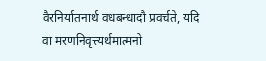वैरनिर्यातनार्थ वधबन्धादौ प्रवर्चते, यदि वा मरणनिवृत्त्यर्थमात्मनो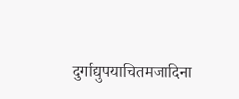दुर्गाद्युपयाचितमजादिना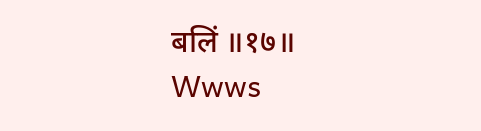बलिं ॥१७॥
Wwws